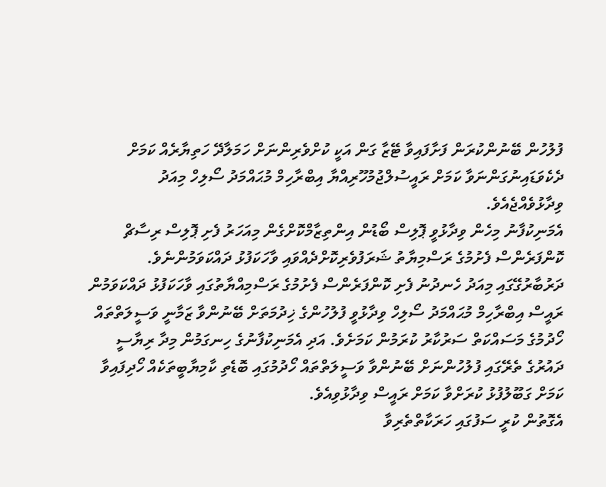ފުލުހުން ބޭނުންކުރަން ފަށާފައިވާ ޓޭޒާ ގަން އަކީ ކުށްވެރިންނަށް ހަމަލާދޭ ހަތިޔާރެއް ކަމަށް ދެކެވަޑައިނުގަންނަވާ ކަމަށް ރައީސުލްޖުމުހޫރިއްޔާ އިބްރާހިމް މުޙައްމަދު ސޯލިހް މިއަދު ވިދާޅުވެއްޖެއެވެ.
އެމަނިކުފާނު މިހެން ވިދާޅުވީ ޕޮލިސް ބޯޑުން އިންތިޒާމްކޮށްގެން މިއަހަރު ފެށި ޕޮލިސް ރިސާޗް ކޮންފަރެންސް ފެށުމުގެ ރަސްމިޔާތު ޝަރަފުވެރިކޮށްދެއްވައި ވާހަކަފުޅު ދައްކަވަމުންނެވެ. ދަރުބާރުގޭގައި މިއަދު ހެނދުނު ފެށި ކޮންފަރެންސް ފެށުމުގެ ރަސްމިއްޔާތުގައި ވާހަކަފުޅު ދައްކަވަމުން ރައީސް އިބްރާހިމް މުޙައްމަދު ސޯލިހް ވިދާޅުވީ ފުލުހުންގެ ޚިދުމަތަށް ބޭނުންވާ ޒަމާނީ ވަސީލަތްތައް ހޯދުމުގެ މަސައްކަތް ސަރުކާރު ކުރަމުން ކަމަށެވެ. އަދި އެމަނިކުފާނުގެ ހިނގަމުން މިދާ ރިޔާސީ ދައުރުގެ ތެރޭގައި ފުލުހުންނަށް ބޭނުންވާ ވަސީލަތްތައް ހޯދުމުގައި ބޮޑެތި ކާމިޔާބީތަކެއް ހޯދިފައިވާ ކަމަށް ގަބޫލުފުޅު ކުރަށްވާ ކަމަށް ރައީސް ވިދާޅުވިއެވެ.
އެގޮތުން ކުރީ ސަފުގައި ހަރަކާތްތެރިވާ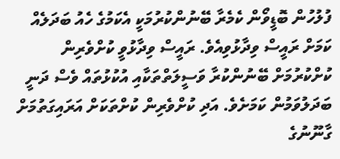ފުލުހުން ބޮޑީވޯން ކެމެރާ ބޭނުންކުރުމަކީ އެކަމުގެ ހެއު ބަދަލެއް ކަމަށް ރައީސް ވިދާޅުވިއެވެ. ރައީސް ވިދާޅުވީ ކުށްވެރިން ކުށްކުރުމަށް ބޭނުންކުރާ ވަސީލަތްތަކާއި އުކުޅުތައް ވެސް ދަނީ ބަދަލުވަމުން ކަމަށެވެ. އަދި ކުށްވެރިން ކުށްތަކަށް އަރައިގަތުމަށް ގާނޫނުގެ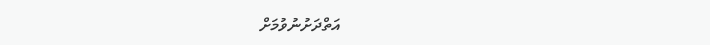އަތްދަށުނުވުމަށް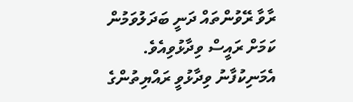ރާވާ ރޭވުންތައް ދަނީ ބަދަލުވަމުން ކަމަށް ރައީސް ވިދާޅުވިއެވެ.
އެމަނިކުފާނު ވިދާޅުވީ ރައްޔިތުންގެ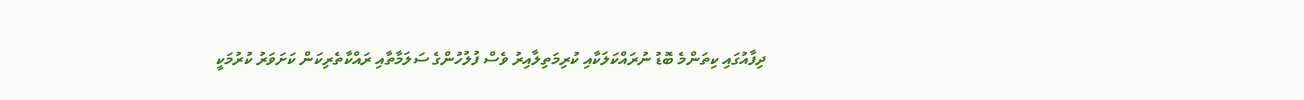ދިފާއުގައި ކިތަންމެ ބޮޑު ނުރައްކަލަކާއި ކުރިމަތިލާއިރު ވެސް ފުލުހުންގެ ސަލަމާތާއި ރައްކާތެރިކަން ކަށަވަރު ކުރުމަކީ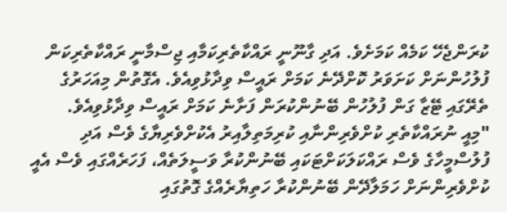ކުރަންޖެހޭ ކަމެއް ކަމަށެވެ. އަދި ގާނޫނީ ރައްކާތެރިކަމާއި ޖިސްމާނީ ރައްކާތެރިކަން ފުލުހުންނަށް ކަށަވަރު ކޮށްދޭނެ ކަމަށް ރައީސް ވިދާޅުވިއެވެ. އެގޮތުން މިއަހަރުގެ ތެރޭގައި ޓޭޒާ ގަން ފުލުހުން ބޭނުންކުރަން ފަށާނެ ކަމަށް ރައީސް ވިދާޅުވިއެވެ.
"މިއީ ނުރައްކާތެރި ކުށްވެރިންނާއި ކުރިމަތިލާއިރު އެކުށްވެރިޔާގެ ވެސް އަދި ފުލުސްމީހާގެ ވެސް ރައްކަލަކަށްޓަކައި ބޭނުންކުރާ ވަސީލަތެއް، ފަހަރެއްގައި ވެސް އެއީ ކުށްވެރިންނަށް ހަމަލާދޭން ބޭނުންކުރާ ހަތިޔާރެއްގެ ގޮތުގައި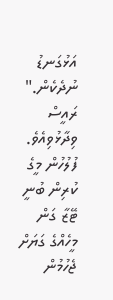އަޅުގަނޑު ނުދެކެން." ރައީސް ވިދާޅުވިއެވެ.
ފުލުހުން މީގެ ކުރިން ބުނީ ޓޭޒާ ގަން މީހެއްގެ ގަޔަށް ޖެހުމުން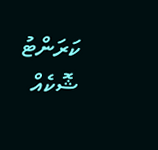ކަރަންޓު ޝޮކެއް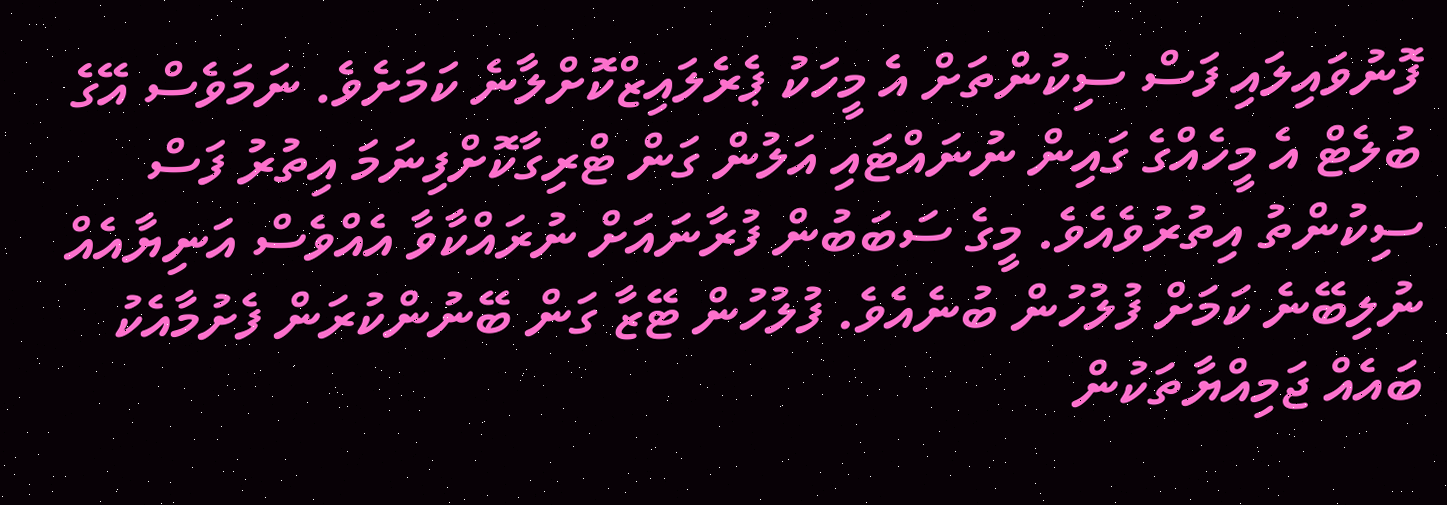ފޮނުވައިލައި ފަސް ސިކުންތަށް އެ މީހަކު ޕެރެލައިޒްކޮށްލާނެ ކަމަށެވެ. ނަމަވެސް އޭގެ ބުލެޓް އެ މީހެއްގެ ގައިން ނުނައްޓައި އަލުން ގަން ޓްރިގާކޮށްފިނަމަ އިތުރު ފަސް ސިކުންތު އިތުރުވެއެވެ. މީގެ ސަބަބުން ފުރާނައަށް ނުރައްކާވާ އެއްވެސް އަނިޔާއެއް ނުލިބޭނެ ކަމަށް ފުލުހުން ބުނެއެވެ. ފުލުހުން ޓޭޒާ ގަން ބޭނުންކުރަން ފެށުމާއެކު ބައެއް ޖަމިއްޔާތަކުން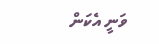ވަނީ އެކަން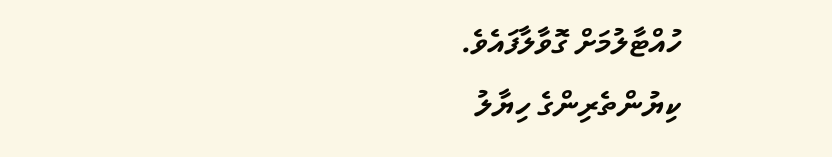ހުއްޓާލުމަށް ގޮވާލާފައެވެ.
ކިޔުންތެރިންގެ ހިޔާލު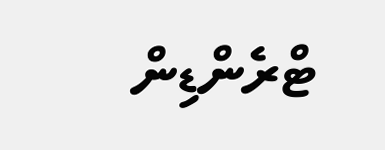ޓްރެންޑިން